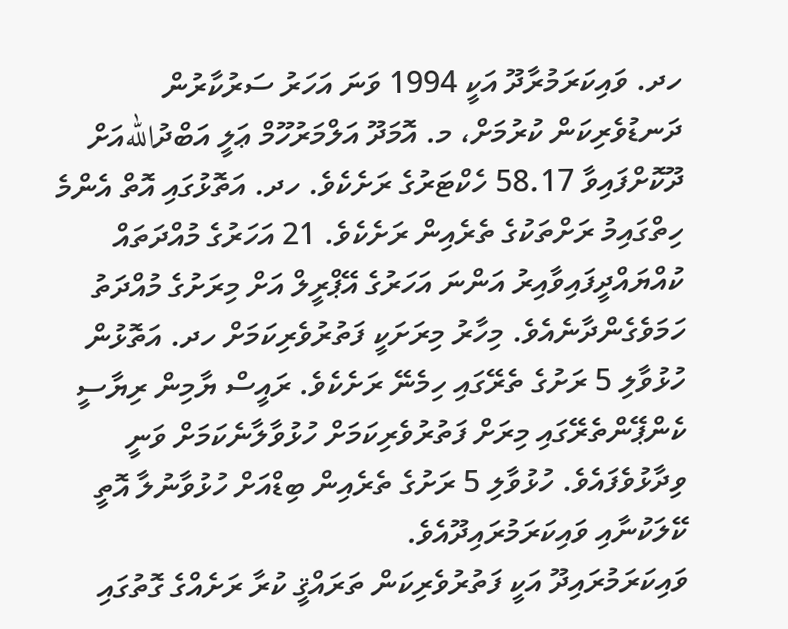ހދ. ވައިކަރަމުރާދޫ އަކީ 1994 ވަނަ އަހަރު ސަރުކާރުން ދަނޑުވެރިކަން ކުރުމަށް، މ. އޮމަދޫ އަލްމަރުހޫމް ޢަލީ އަބްދުاللهއަށް ދޫކޮށްފައިވާ 58.17 ހެކްޓަރުގެ ރަށެކެވެ. ހދ. އަތޮޅުގައި އޮތް އެންމެ ހިތްގައިމު ރަށްތަކުގެ ތެރެއިން ރަށެކެވެ. 21 އަހަރުގެ މުއްދަތައް ކުއްޔައްދީފައިވާއިރު އަންނަ އަހަރުގެ އޭޕްރީލް އަށް މިރަށުގެ މުއްދަތު ހަމަވެގެންދާނެއެވެ. މިހާރު މިރަށަކީ ފަތުރުވެރިކަމަށް ހދ. އަތޮޅުން ހުޅުވާލި 5 ރަށުގެ ތެރޭގައި ހިމެނޭ ރަށެކެވެ. ރައީސް ޔާމިން ރިޔާސީ ކެންޕޭންތެރޭގައި މިރަށް ފަތުރުވެރިކަމަށް ހުޅުވާލާނެކަމަށް ވަނީ ވިދާޅުވެފައެވެ. ހުޅުވާލި 5 ރަށުގެ ތެރެއިން ބިޑްއަށް ހުޅުވާނުލާ އޮތީ ކޭލަކުނާއި ވައިކަރަމުރައިދޫއެވެ.
ވައިކަރަމުރައިދޫ އަކީ ފަތުރުވެރިކަން ތަރައްޤީ ކުރާ ރަށެއްގެ ގޮތުގައި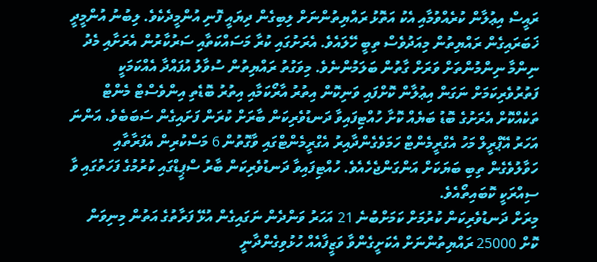ރައީސް އިޢުލާން ކުރެއްވުމާއި އެކު އަތޮޅު ރައްޔިތުންނަށް ލިބިގެން ދިޔައީ ފޮނި އުންމީދެކެވެ. ލިބުނު އުންމީދީ ޚަބަރައިގެން ރައްޔިތުން މިއަދުވެސް ތިބީ ހޭލައެވެ. އެރަށުގައި ކުރާ މަސައްކަތާއި ސަރުކާރުން އެރަށާއި މެދު ނިންމާ ނިންމުންތަށް ވަރަށް ގާތުން ބަލަމުންނެވެ. މިވަގުތު ރައްޔިތުން ސުވާލު އުފައްދާ އެއްކަމަކީ ފަތުރުވެރިކަމަށް ނަގަން އިޢުލާން ކޮށްފައި ވަނިކޮން އިތުރު އާރޯކަމާއި އިތުރު ބޮޑެތި އިންވެސްޓް މެންޓް ތަކެއްކޮށް އެރަށުގެ ބޮޑު ބަޔެއް ކޮށާ ހުއްޓިފައިވާ ދަނޑުވެރިކަން ބާރަށް ކުރަން ފަށައިގެން ސަބަބެވެ. އަންނަ އަހަރު އޭޕްރީލް މަހު އެގްރީމެންޓް ހަމަވެގެންދާއިރު އެގްރީމެންޓްގައި ވާގޮތުން 6 މަސްކުރިން އެފަރާތާއި ހަވާލުވެގެން ތިބި ބަޔަކަށް އަންގަންޖެހެއެވެ. ހުއްޓިފައިވާ ދަނޑުވެރިކަން ބާރު ސްޕީޑްގައި ކުރުމުގެ ފަހަތުގައި ވާ ސިއްރަކީ ކޮބައިތޯއެވެ.
މިރަށް ދަނޑުވެރިކަން ކުރުމަށް ކަމަށްބުނެ 21 އަހަރު ވަންދެން ނަގައިގެން އުޅޭ ފަރާތުގެ އަތުން މިނިވަން ކޮށް 25000 ރައްޔިތުންނަށް އެކަށީގެންވާ ވަޒީފާއެއް ހުޅުވިގެންދާނީ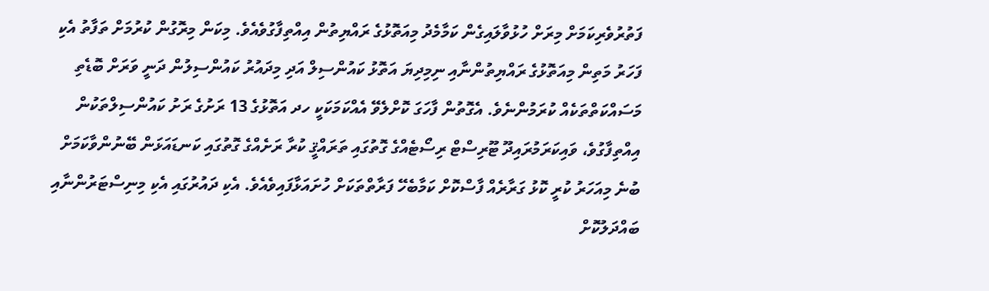ފަތުރުވެރިކަމަށް މިރަށް ހުޅުވާލައިގެން ކަމާމެދު މިއަތޮޅުގެ ރައްޔިތުން އިއްތިފާގުވެއެވެ. މިކަން މިރޮގުން ކުރުމަށް ތަފާތު އެކި ފަހަރު މަތިން މިއަތޮޅުގެ ރައްޔިތުންނާއި ނިމިދިޔަ އަތޮޅު ކައުންސިލް އަދި މިދައުރު ކައުންސިލުން ދަނީ ވަރަށް ބޮޑެތި މަސައްކަތްތަކެއް ކުރަމުންނެވެ. އެގޮތުން ފާހަގަ ކޮށްލެވޭ އެއްކަމަކަކީ ހދ އަތޮޅުގެ 13 ރަށުގެ ރަށު ކައުންސިލްތަކުން އިއްތިފާގުވެ، ވައިކަރަމުރައިދޫ ޓޫރިސްޓް ރިސޯޓެއްގެ ގޮތުގައި ތަރައްޤީ ކުރާ ރަށެއްގެ ގޮތުގައި ކަނޑައަޅަން ބޭނުންވާކަމަށް ބުނެ މިއަހަރު ކުރީ ކޮޅު ގަރާރެއް ފާސްކޮށް ކަމާބެހޭ ފަރާތްތަކަށް ހުށައަޅާފައިވެއެވެ. އެކި ދައުރުގައި އެކި މިނިސްޓަރުންނާއި ބައްދަލުކޮށް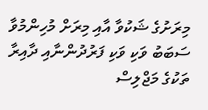މިރަށުގެ ޝަކުވާ އާއި މިރަށް މުހިންމުވާ ސަބަބު ވަކި ވަކި ފަރުދުންނާއި ދާއިރާ ތަކުގެ މަޖްލިސް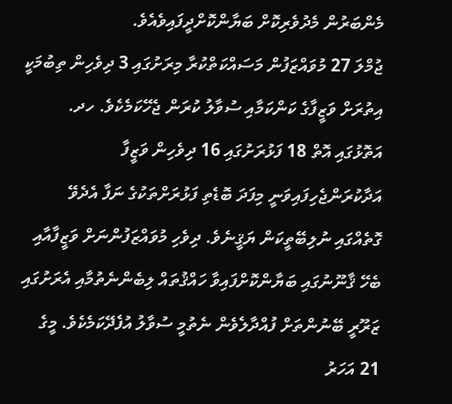މެންބަރުން މެދުވެރިކޮށް ބަޔާންކޮށްދީފައިވެއެވެ.
ޖުމްލަ 27 މުވައްޒަފުން މަސައްކަތްކުރާ މިރަށުގައި 3 ދިވެހިން ތިބުމަކީ އިތުރަށް ވަޒީފާގެ ކަންކަމާއި ސުވާލު ކުރަން ޖެހޭކަމެކެވެ. ހދ. އަތޮޅުގައި އޮތް 18 ފަޅުރަށުގައި 16 ދިވެހިން ވަޒީފާ އަދާކުރަންޖެހިފައިވަނީ މިފަދަ ބޮޑެތި ފަޅުރަށްތަކުގެ ނަފާ އެދެވޭ ގޮތެއްގައި ނުލިބޭތީކަން ޔަޤީނެވެ. ދިވެހި މުވައްޒަފުންނަށް ވަޒީފާއާއި ބެހޭ ޤާނޫނުގައި ބަޔާންކޮށްފައިވާ ހައްޤުތައް ލިބެންނެތުމާއި އެރަށުގައި ޒަރޫރީ ބޭނުންތަށް ފުއްދާލެވެން ނެތުމީ ސުވާލު އުފެދޭކަމެކެވެ. މީގެ 21 އަހަރު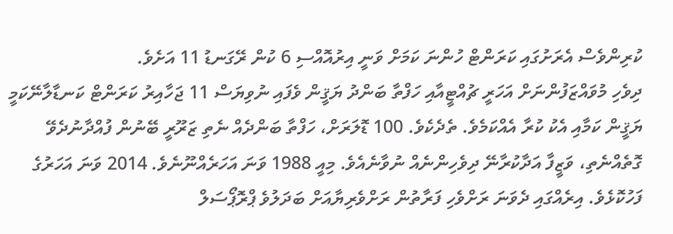ކުރިންވެސް އެރަށުގައި ކަރަންޓް ހުންނަ ކަމަށް ވަނީ އިރުއޮއްސި 6 ކުން ރޭގަނޑު 11 އަށެވެ.
ދިވެހި މުވައްޒަފުންނަށް އަހަރީ ޗުއްޓީއާއި ހަފްތާ ބަންދު ޔަޤީން ވެފައި ނުވިޔަސް 11 ޖަހާއިރު ކަރަންޓް ކަނޑާލާނޭކަމީ ޔަޤީން ކަމާއި އެކު ކުރާ އެއްކަމެވެ. ތެދެކެވެ. 100 ޑޮލަރަށް، ހަފްތާ ބަންދެއް ނެތި ޒަރޫރީ ބޭނުން ފުއްދާނުދެވޭ ގޮތެއްނެތި، ވަޒީފާ އަދާކުރާނޭ ދިވެހިންނެއް ނުވާނެއެވެ. މިއީ 1988 ވަނަ އަހަރެއްނޫނެވެ. 2014 ވަނަ އަހަރުގެ ފަހުކޮޅެވެ. އިރެއްގައި ދެވަނަ ރަށްވެހި ފަރާތުން ރަށްވެރިޔާއަށް ބަދަލުވެ ޕްރޮޕޯސަލް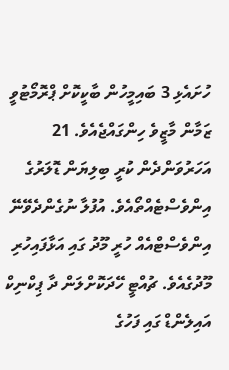ހުށައެޅި 3 ބައިމީހުން ބާކީކޮށް ޕްރޮމޯޓުވީ ޒަމާން މާޒީވެ ހިންގައްޖެއެވެ. 21 އަހަރުވަންދެން ކުރީ ބިލިޔަން ޑޮލަރުގެ އިންވެސްޓެއްތޯއެވެ. އުފުލާ ނުގެންދެވޭނޭ އިންވެސްޓްއެއް ހުރީ މޫދު ގައި އަޅާފައިހުރި މޫދުގެއެވެ. ޗުއްޓީ ހޭދަކޮށްލަން ދާ ޕިކްނިކް އައިލެންޑް ގައި ފަހުގެ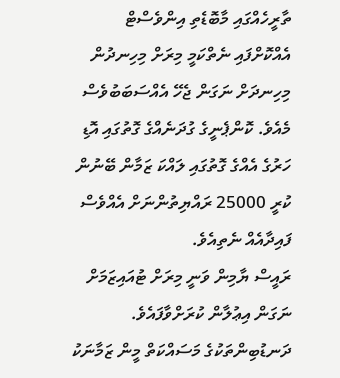ތާރީހެއްގައި މާބޮޑެތި އިންވެސްޓް އެއްކޮށްފައި ނެތްކަމީ މިރަށް މިހިނދުން މިހިނދަށް ނަގަން ޖެހޭ އެއްސަބަބުވެސް މެއެވެ. ކޮންޕެނީގެ ގުދަނެއްގެ ގޮތުގައި އޮޑި ހަރުގެ އެއްގެ ގޮތުގައި ލައްކަ ޒަމާން ބޭނުން ކުރީ 25000 ރައްޔިތުންނަށް އެއްވެސް ފައިދާއެއް ނެތިއެވެ.
ރައީސް ޔާމިން ވަނީ މިރަށް ޓުއައިޒަމަށް ނަގަން އިޢުލާން ކުރަށްވާފައެވެ. ދަނޑުބިންތަކުގެ މަސައްކަތް މީން ޒަމާނަކު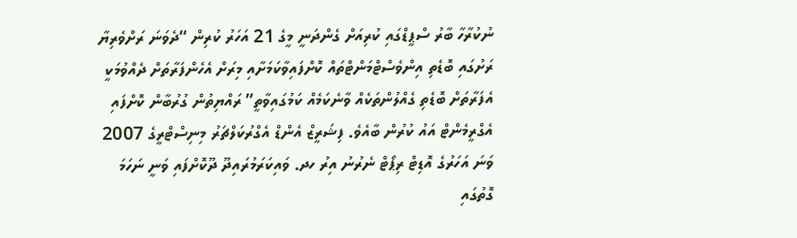ނުކުރާހާ ބާރު ސްޕީޑްގައި ކުރިއަށް ގެންދަނީ މީގެ 21 އަހަރު ކުރިން “ދެވަނަ ރަށްވެރިޔާ ރަށުގައި ބޮޑެތި އިންވެސްޓްމަންޓްތައް ކޮށްފައިވާކަމަށާއި މިރަށް އެހެންފަރާތަށް ދެއްވުމަކީ އެފަރާތަށް ބޮޑެތި ގެއްލުންތަކެއް ވާނެކަމެއް ކަމުގައިވާތީ” ރައްޔިތުން ގުރުބާން ކޮށްފައި އެގްރީމެންޓް އައު ކުރުން ބާއެވެ. ފިޝަރީޒް އެންޑް އެގްރުކަލްޗަރު މިނިސްޓްރީގެ 2007 ވަނަ އަހަރުގެ އޮޑިޓް ރިޕޯޓް ނެރުނު އިރު ހދ. ވައިކަރަމުރައިދޫ ދޫކޮށްފައި ވަނީ ނަހަމަ ގޮތުގައި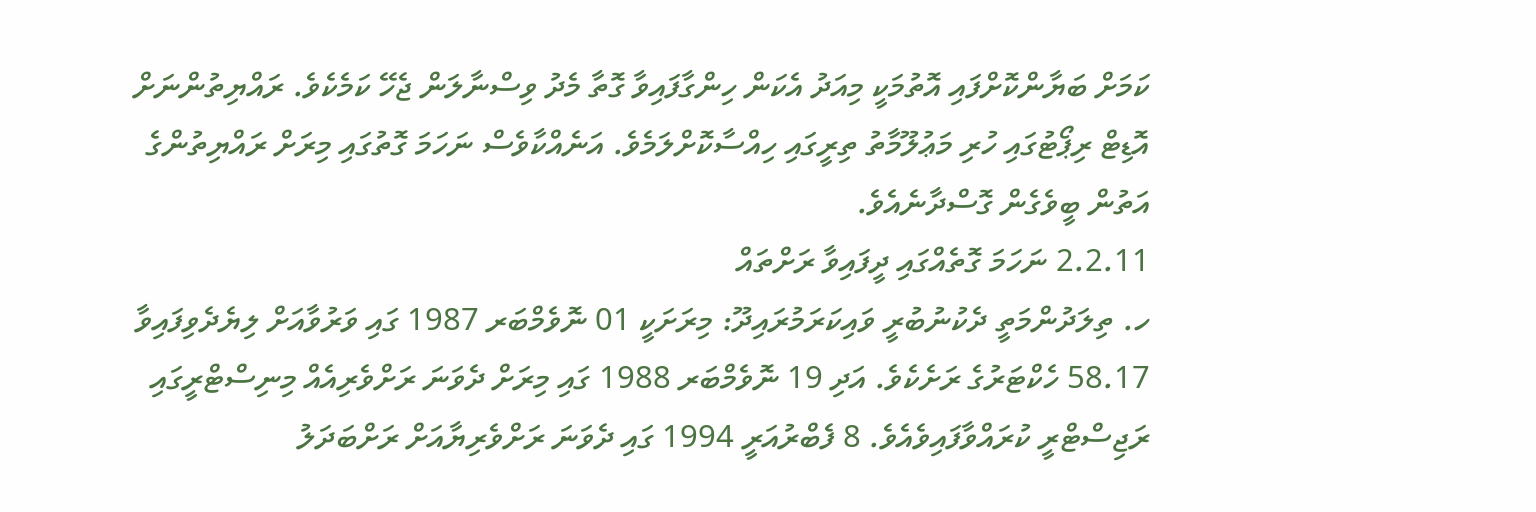ކަމަށް ބަޔާންކޮށްފައި އޮތުމަކީ މިއަދު އެކަން ހިންގާފައިވާ ގޮތާ މެދު ވިސްނާލަން ޖެހޭ ކަމެކެވެ. ރައްޔިތުންނަށް އޮޑިޓް ރިޕޯޓުގައި ހުރި މަޢުލޫމާތު ތިރީގައި ހިއްސާކޮށްލަމެވެ. އަނެއްކާވެސް ނަހަމަ ގޮތުގައި މިރަށް ރައްޔިތުންގެ އަތުން ބީވެގެން ގޮސްދާނެއެވެ.
2.2.11 ނަހަމަ ގޮތެއްގައި ދީފައިވާ ރަށްތައް
ހ. ތިލަދުންމަތީ ދެކުނުބުރީ ވައިކަރަމުރައިދޫ: މިރަށަކީ 01 ނޮވެމްބަރ 1987 ގައި ވަރުވާއަށް ލިޔެދެވިފައިވާ 58.17 ހެކްޓަރުގެ ރަށެކެވެ. އަދި 19 ނޮވެމްބަރ 1988 ގައި މިރަށް ދެވަނަ ރަށްވެރިއެއް މިނިސްޓްރީގައި ރަޖިސްޓްރީ ކުރައްވާފައިވެއެވެ. 8 ފެބްރުއަރީ 1994 ގައި ދެވަނަ ރަށްވެރިޔާއަށް ރަށްބަދަލު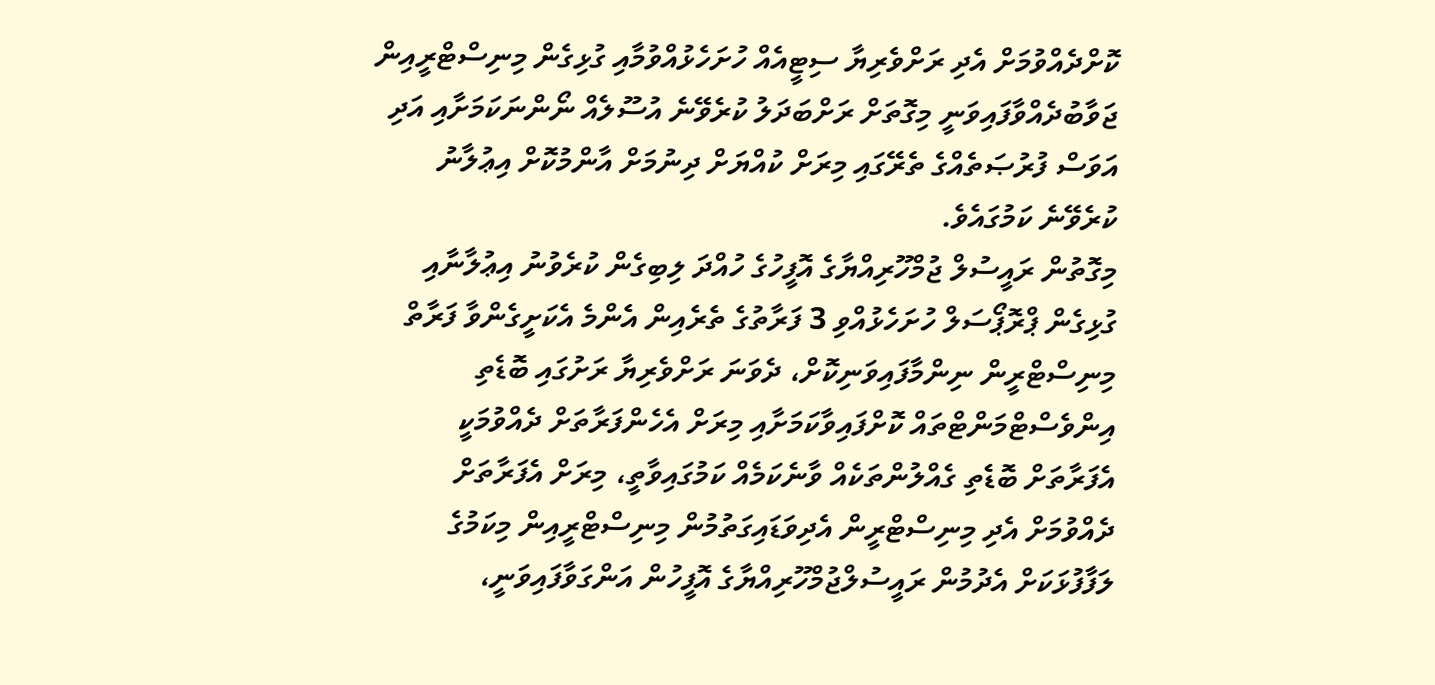ކޮށްދެއްވުމަށް އެދި ރަށްވެރިޔާ ސިޓީއެއް ހުށަހެޅުއްވުމާއި ގުޅިގެން މިނިސްޓްރީއިން ޖަވާބުދެއްވާފައިވަނީ މިގޮތަށް ރަށްބަދަލު ކުރެވޭނެ އުސޫލެއް ނޯންނަކަމަށާއި އަދި އަވަސް ފުރުޞަތެއްގެ ތެރޭގައި މިރަށް ކުއްޔަށް ދިނުމަށް އާންމުކޮށް އިޢުލާނު ކުރެވޭނެ ކަމުގައެވެ.
މިގޮތުން ރައީސުލް ޖުމްހޫރިއްޔާގެ އޮފީހުގެ ހުއްދަ ލިބިގެން ކުރެވުނު އިޢުލާނާއި ގުޅިގެން ޕްރޮޕޯސަލް ހުށަހެޅުއްވި 3 ފަރާތުގެ ތެރެއިން އެންމެ އެކަށީގެންވާ ފަރާތް މިނިސްޓްރީން ނިންމާފައިވަނިކޮށް، ދެވަނަ ރަށްވެރިޔާ ރަށުގައި ބޮޑެތި އިންވެސްޓްމަންޓްތައް ކޮށްފައިވާކަމަށާއި މިރަށް އެހެންފަރާތަށް ދެއްވުމަކީ އެފަރާތަށް ބޮޑެތި ގެއްލުންތަކެއް ވާނެކަމެއް ކަމުގައިވާތީ، މިރަށް އެފަރާތަށް ދެއްވުމަށް އެދި މިނިސްޓްރީން އެދިވަޑައިގަތުމުން މިނިސްޓްރީއިން މިކަމުގެ ލަފާފުޅަކަށް އެދުމުން ރައީސުލްޖުމްހޫރިއްޔާގެ އޮފީހުން އަންގަވާފައިވަނީ،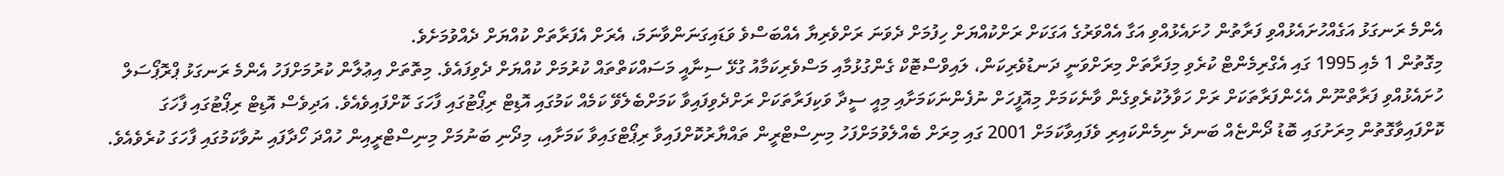އެންމެ ރަނގަޅު އަގެއްހުށައެޅުއްވި ފަރާތުން ހުށައެޅުއްވި އަގާ އެއްވަރުގެ އަގަކަށް ރަށްކުއްޔަށް ހިފުމަށް ދެވަނަ ރަށްވެރިޔާ އެއްބަސްވެ ވަޑައިގަނަންވާނަމަ، އެރަށް އެފަރާތަށް ކުއްޔަށް ދެއްވުމަށެވެ.
މިގޮތުން 1 މެއި 1995 ގައި އެގްރިމެންޓް ކުރެވި މިފަރާތަށް މިރަށްވަނީ ދަނޑުވެރިކަން، ލައިވްސްޓޮކް ގެންގުޅުމާއި މަސްވެރިކަމާއު ގުޅޭ ސިނާއީ މަސައްކަތްތައް ކުރުމަށް ކުއްޔަށް ދެވިފައެވެ. މިތޮތަށް އިޢުލާން ކުރުމަށްފަހު އެންމެ ރަނގަޅު ޕްރޮޕޯސަލް ހުށައެޅުއްވި ފަރާތްނޫން އެހެންފަރާތަކަށް ރަށް ހަވާލުކުރެވިގެން ވާނެކަމަށް މިއޮފީހަށް ނުފެންނަކަމަށާއި މިއީ ސީދާ ވަކިފަރާތަކަށް ރަށްދެވިފައިވާ ކަމަށްބެލެވޭ ކަމެއް ކަމުގައި އޮޑިޓް ރިޕޯޓުގައި ފާހަގަ ކޮށްފައިވެއެވެ. އަދިވެސް އޮޑިޓް ރިޕޯޓުގައި ފާހަގަ ކޮށްފައިވާގޮތުން މިރަށުގައި ބޮޑު ދޯންޏެއް ބަނދެ ނިމެންކައިރި ވެފައިވާކަމަށް 2001 ގައި މިރަށް ބެއްލެވުމަށްފަހު މިނިސްޓްރީން ތައްޔާރުކޮށްފައިވާ ރިޕޯޓްގައިވާ ކަމަށާއި، މިދޯނި ބަނުމަށް މިނިސްޓްރީއިން ހުއްދަ ހޯދާފައި ނުވާކަމުގައި ފާހަގަ ކުރެވެއެވެ.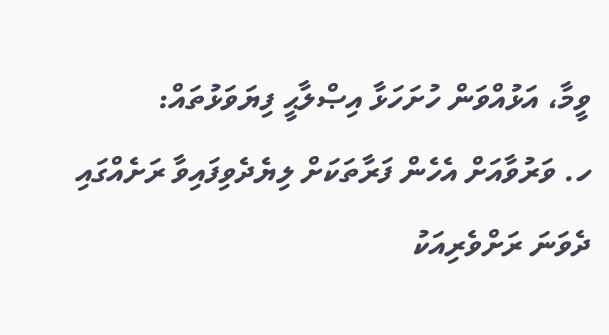ވީމާ، އަޅުއްވަން ހުށަހަޅާ އިޞްލާޙީ ފިޔަވަޅުތައް:
ހ. ވަރުވާއަށް އެހެން ފަރާތަކަށް ލިޔެދެވިފައިވާ ރަށެއްގައި ދެވަނަ ރަށްވެރިއަކު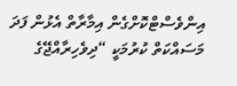އިންވެސްޓްކޮށްގެން އިމާރާތް އެޅުން ފަދަ މަސައްކަތް ކުރުމަކީ “ދިވެހިރާއްޖޭގެ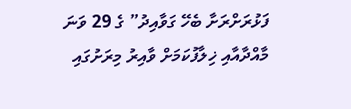ފަޅުރަށްރަށާ ބެހޭ ގަވާއިދު” ގެ 29 ވަނަ މާއްދާއާއި ޚިލާފުކަމަށް ވާއިރު މިރަށުގައި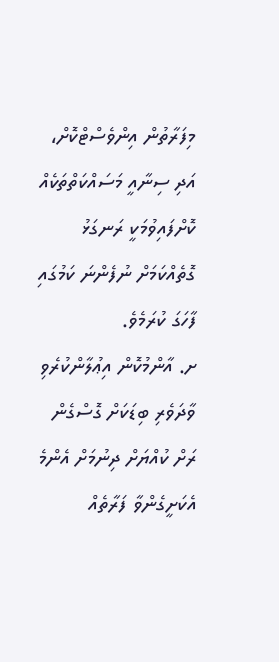މިފަރާތުން އިންވެސްޓްކޮށް، އަދި ސިނާއީ މަސައްކަތްތަކެއް ކޮށްފައިވުމަކީ ރަނގަޅު ގޮތެއްކަމަށް ނުފެންނަ ކަމުގައި ފާހަގަ ކުރަމެވެ.
ށ. އާންމުކޮން އިޢުލާންކުރެވި ވާދަވެރި ބިޑަކަށް ގޮސްގެން ރަށް ކުއްޔަށް ދިނުމަށް އެންމެ އެކަށީގެންވާ ފަރާތެއް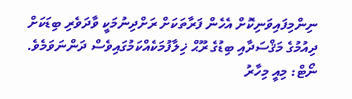ނިންމިފައިވަނިކޮށް އެހެން ފަރާތަކަށް ރަށްދިނުމަކީ ވާދަވެރި ބިޑަކަށް ދިއުމުގެ މަޤްސަދާއި ބިޑުގެ ރޫޙް ޚިލާފުމަކެއްކަމުގައިވެސް ދަންނަވަމެވެ.
ނޯޓް: މިއީ މިހާރު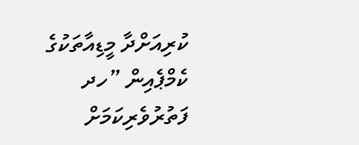ކުރިއަށްދާ މީޑިއާތަކުގެ ކެމްޕެއިން ”ހދ ފަތުރުވެރިކަމަށް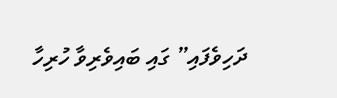ދަހިވެފައި” ގައި ބައިވެރިވާ ހުރިހާ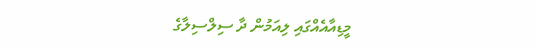މީޑިއާއެއްގައި ލިއަމުން ދާ ސިލްސިލާގެ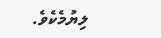ލިޔުމެކެވެ.